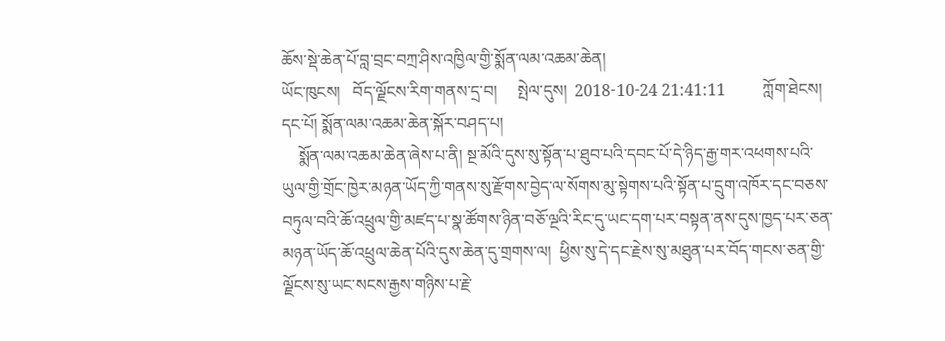ཆོས་སྡེ་ཆེན་པོ་བླ་བྲང་བཀྲ་ཤིས་འཁྱིལ་གྱི་སྨོན་ལམ་འཆམ་ཆེན།
ཡོང་ཁུངས།   བོད་ལྗོངས་རིག་གནས་དྲ་བ།     སྤེལ་དུས།  2018-10-24 21:41:11         ཀློག་ཐེངས།
དང་པོ། སྨོན་ལམ་འཆམ་ཆེན་སྐོར་བཤད་པ།
    སྨོན་ལམ་འཆམ་ཆེན་ཞེས་པ་ནི། སྔ་མོའི་དུས་སུ་སྟོན་པ་ཐུབ་པའི་དབང་པོ་དེ་ཉིད་རྒྱ་གར་འཕགས་པའི་ཡུལ་གྱི་གྲོང་ཁྱེར་མཉན་ཡོད་ཀྱི་གནས་སུ་རྫོགས་བྱེད་ལ་སོགས་མུ་སྟེགས་པའི་སྟོན་པ་དྲུག་འཁོར་དང་བཅས་བཏུལ་བའི་ཆོ་འཕྲུལ་གྱི་མཛད་པ་སྣ་ཚོགས་ཉིན་བཅོ་ལྔའི་རིང་དུ་ཡང་དག་པར་བསྟན་ནས་དུས་ཁྱད་པར་ཅན་མཉན་ཡོད་ཆོ་འཕྲུལ་ཆེན་པོའི་དུས་ཆེན་དུ་གྲགས་ལ།  ཕྱིས་སུ་དེ་དང་རྗེས་སུ་མཐུན་པར་བོད་གངས་ཅན་གྱི་ལྗོངས་སུ་ཡང་སངས་རྒྱས་གཉིས་པ་རྗེ་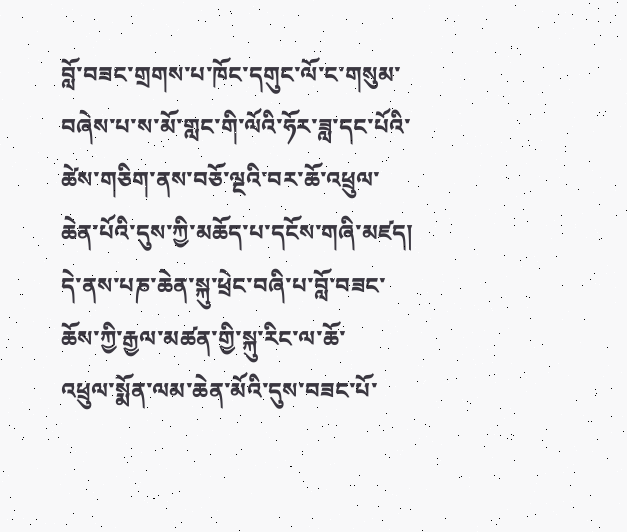བློ་བཟང་གྲགས་པ་ཁོང་དགུང་ལོ་ང་གསུམ་བཞེས་པ་ས་མོ་གླང་གི་ལོའི་ཧོར་ཟླ་དང་པོའི་ཚེས་གཅིག་ནས་བཅོ་ལྔའི་བར་ཆོ་འཕྲུལ་ཆེན་པོའི་དུས་ཀྱི་མཆོད་པ་དངོས་གཞི་མཛད། དེ་ནས་པཎ་ཆེན་སྐུ་ཕྲེང་བཞི་པ་བློ་བཟང་ཆོས་ཀྱི་རྒྱལ་མཚན་གྱི་སྐུ་རིང་ལ་ཆོ་
འཕྲུལ་སྨོན་ལམ་ཆེན་མོའི་དུས་བཟང་པོ་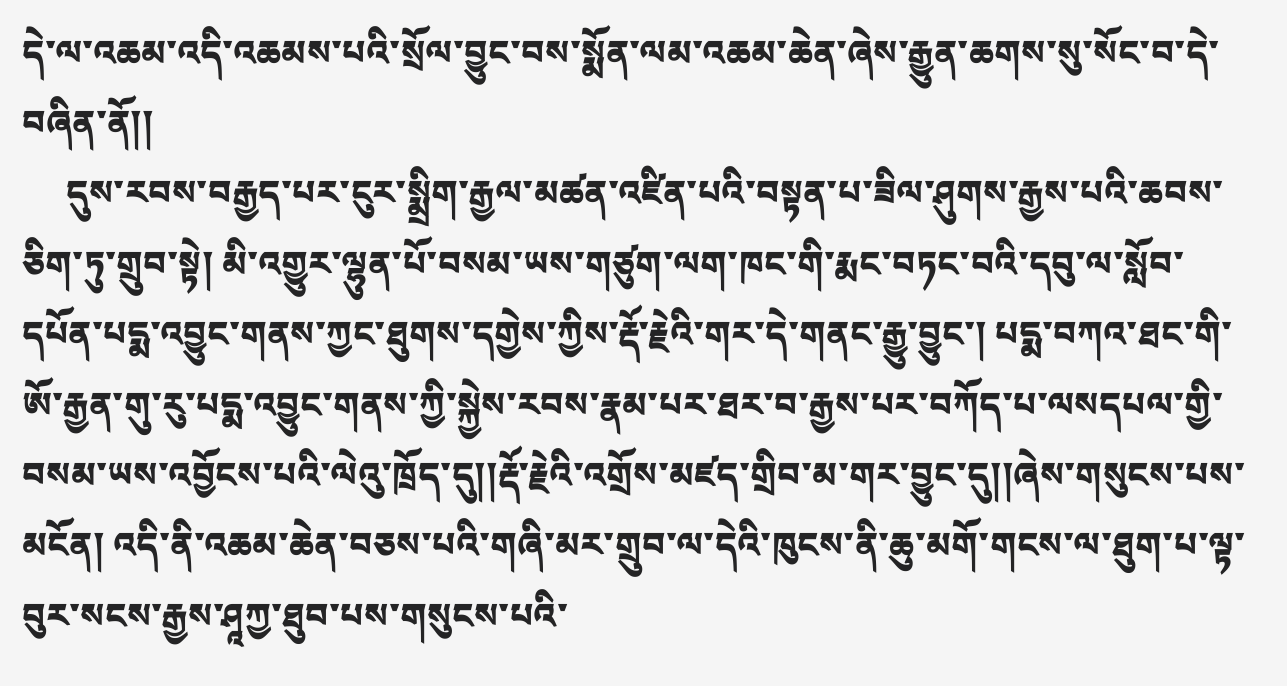དེ་ལ་འཆམ་འདི་འཆམས་པའི་སྲོལ་བྱུང་བས་སྨོན་ལམ་འཆམ་ཆེན་ཞེས་རྒྱུན་ཆགས་སུ་སོང་བ་དེ་བཞིན་ནོ།།
     དུས་རབས་བརྒྱད་པར་ངུར་སྨྲིག་རྒྱལ་མཚན་འཛིན་པའི་བསྟན་པ་ཟིལ་ཤུགས་རྒྱས་པའི་ཆབས་ཅིག་ཏུ་གྲུབ་སྟེ། མི་འགྱུར་ལྷུན་པོ་བསམ་ཡས་གཙུག་ལག་ཁང་གི་རྨང་བཏང་བའི་དབུ་ལ་སློབ་དཔོན་པདྨ་འབྱུང་གནས་ཀྱང་ཐུགས་དགྱེས་ཀྱིས་རྡོ་རྗེའི་གར་དེ་གནང་རྒྱུ་བྱུང་། པདྨ་བཀའ་ཐང་གི་ཨོ་རྒྱན་གུ་རུ་པདྨ་འབྱུང་གནས་ཀྱི་སྐྱེས་རབས་རྣམ་པར་ཐར་བ་རྒྱས་པར་བཀོད་པ་ལསདཔལ་གྱི་བསམ་ཡས་འབྱོངས་པའི་ལེའུ་ཁྲོད་དུ།།རྡོ་རྗེའི་འགྲོས་མཛད་གྲིབ་མ་གར་བྱུང་དུ།།ཞེས་གསུངས་པས་མངོན། འདི་ནི་འཆམ་ཆེན་བཅས་པའི་གཞི་མར་གྲུབ་ལ་དེའི་ཁུངས་ནི་ཆུ་མགོ་གངས་ལ་ཐུག་པ་ལྟ་བུར་སངས་རྒྱས་ཤཱཀྱ་ཐུབ་པས་གསུངས་པའི་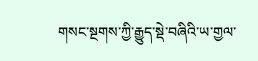གསང་སྔགས་ཀྱི་རྒྱུད་སྡེ་བཞིའི་ཡ་གྱལ་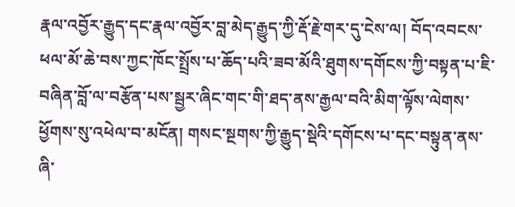རྣལ་འབྱོར་རྒྱུད་དང་རྣལ་འབྱོར་བླ་མེད་རྒྱུད་ཀྱི་རྡོ་རྗེ་གར་དུ་ངེས་ལ། བོད་འབངས་ཕལ་མོ་ཆེ་བས་ཀྱང་ཁོང་སྤྲོས་པ་ཆོད་པའི་ཟབ་མོའི་ཐུགས་དགོངས་ཀྱི་བསྟན་པ་ཇི་བཞིན་བློ་ལ་བརྩོན་པས་སྦྱར་ཞིང་གང་གི་ཐད་ནས་རྒྱལ་བའི་མིག་ལྟོས་ལེགས་ཕྱོགས་སུ་འཕེལ་བ་མངོན། གསང་སྔགས་ཀྱི་རྒྱུད་སྡེའི་དགོངས་པ་དང་བསྟུན་ནས་ཞི་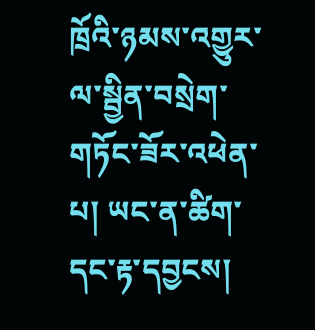ཁྲོའི་ཉམས་འགྱུར་ལ་སྦྱིན་བསྲེག་གཏོང་ཟོར་འཕེན་པ། ཡང་ན་ཚིག་དང་རྟ་དབྱངས།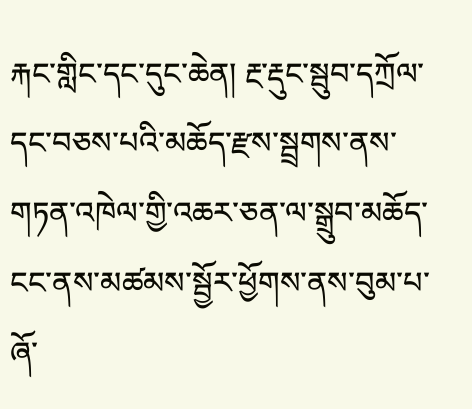རྐང་གླིང་དང་དུང་ཆེན། རྔ་རྡུང་སྦུབ་དཀྲོལ་དང་བཅས་པའི་མཆོད་རྫས་སྦྲགས་ནས་གཏན་འཁེལ་གྱི་འཆར་ཅན་ལ་སྒྲུབ་མཆོད་ངང་ནས་མཚམས་སྦྱོར་ཕྱོགས་ནས་བུམ་པ་ཞོ་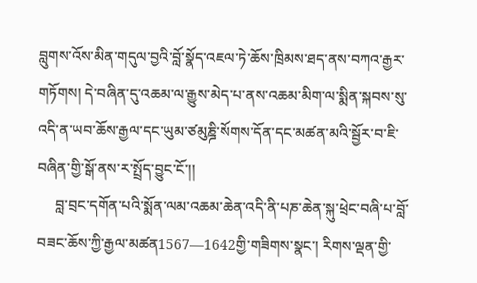བླུགས་འོས་མིན་གདུལ་བྱའི་བློ་སྣོད་འཇལ་ཏེ་ཆོས་ཁྲིམས་ཐད་ནས་བཀའ་རྒྱར་གཏོགས། དེ་བཞིན་དུ་འཆམ་ལ་རྒྱུས་མེད་པ་ནས་འཆམ་མིག་ལ་སྨིན་སྐབས་སུ་འདི་ན་ཡབ་ཆོས་རྒྱལ་དང་ཡུམ་ཙམུཎྜི་སོགས་དོན་དང་མཚན་མའི་སྦྱོར་བ་ཇི་བཞིན་གྱི་སྒོ་ནས་ར་སྤྲོད་བྱུང་ངོ་།།
     བླ་བྲང་དགོན་པའི་སྨོན་ལམ་འཆམ་ཆེན་འདི་ནི་པཎ་ཆེན་སྐུ་ཕྲེང་བཞི་པ་བློ་བཟང་ཆོས་ཀྱི་རྒྱལ་མཚན1567—1642གྱི་གཟིགས་སྣང་། རིགས་ལྡན་གྱི་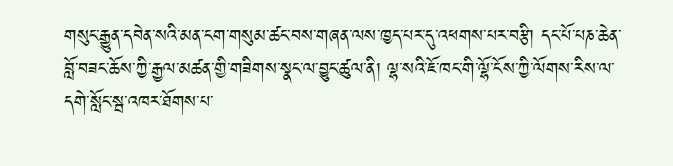གསུང་རྒྱུན་དབེན་སའི་མན་ངག་གསུམ་ཚང་བས་གཞན་ལས་ཁྱད་པར་དུ་འཕགས་པར་བརྩི། དང་པོ་པཎ་ཆེན་བློ་བཟང་ཆོས་ཀྱི་རྒྱལ་མཚན་གྱི་གཟིགས་སྣང་ལ་བྱུང་ཚུལ་ནི། ལྷ་སའི་ཇོ་ཁང་གི་ལྷོ་ངོས་ཀྱི་ལོགས་རིས་ལ་དགེ་སློང་སྦ་འཁར་ཐོགས་པ་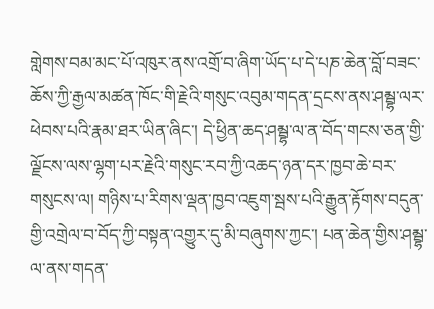གླེགས་བམ་མང་པོ་འཁུར་ནས་འགྲོ་བ་ཞིག་ཡོད་པ་དེ་པཎ་ཆེན་བློ་བཟང་ཆོས་ཀྱི་རྒྱལ་མཚན་ཁོང་གི་རྗེའི་གསུང་འབུམ་གདན་དྲངས་ནས་ཤམྦྷ་ལར་ཕེབས་པའི་རྣམ་ཐར་ཡིན་ཞིང་། དེ་ཕྱིན་ཆད་ཤམྦྷ་ལ་ན་བོད་གངས་ཅན་གྱི་ལྗོངས་ལས་ལྷག་པར་རྗེའི་གསུང་རབ་ཀྱི་འཆད་ཉན་དར་ཁྱབ་ཆེ་བར་གསུངས་ལ། གཉིས་པ་རིགས་ལྡན་ཁྱབ་འཇུག་སྦས་པའི་རྒྱུན་རྟོགས་བདུན་གྱི་འགྲེལ་བ་བོད་ཀྱི་བསྟན་འགྱུར་དུ་མི་བཞུགས་ཀྱང་། པན་ཆེན་གྱིས་ཤམྦྷ་ལ་ནས་གདན་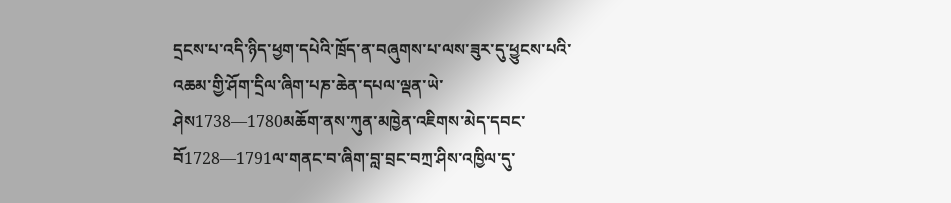དྲངས་པ་འདི་ཉིད་ཕྱག་དཔེའི་ཁྲོད་ན་བཞུགས་པ་ལས་ཟུར་དུ་ཕྱུངས་པའི་འཆམ་གྱི་ཤོག་དྲིལ་ཞིག་པཎ་ཆེན་དཔལ་ལྡན་ཡེ་ཤེས1738—1780མཆོག་ནས་ཀུན་མཁྱེན་འཇིགས་མེད་དབང་བོ1728—1791ལ་གནང་བ་ཞིག་བླ་བྲང་བཀྲ་ཤིས་འཁྱིལ་དུ་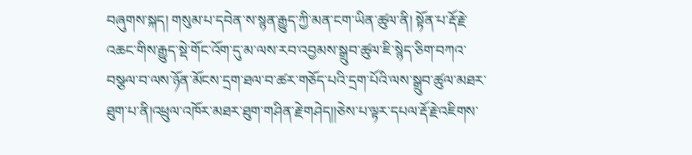བཞུགས་སྐད། གསུམ་པ་དབེན་ས་སྙན་རྒྱུད་ཀྱི་མན་ངག་ཡིན་ཚུལ་ནི། སྟོན་པ་རྡོ་རྗེ་འཆང་གིས་རྒྱུད་སྡེ་གོང་འོག་དུ་མ་ལས་རབ་འབྱམས་སྒྲུབ་ཚུལ་ཇི་སྙེད་ཅིག་བཀའ་བསྩལ་བ་ལས་ཉོན་མོངས་དྲག་ཐལ་བ་ཚར་གཅོད་པའི་དྲག་པོའི་ལས་སྒྲུབ་ཚུལ་མཐར་ཐུག་པ་ནི།འཕྲུལ་འཁོར་མཐར་ཐུག་གཤིན་རྗེ་གཤེད།།ཅེས་པ་ལྟར་དཔལ་རྡོ་རྗེ་འཇིགས་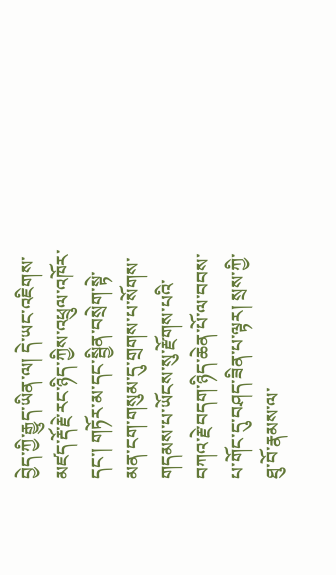བྱེད་ཀྱི་རྒྱུད་ཡིན་ལ། དེ་ཡང་འཇིགས་མཛད་རྡོ་རྗེ་རང་ཉིད་ཀྱིས་འཕྲུལ་འཁོར་དང་། གཏོར་མ་དང་སྦྱིན་བསྲེག་སྟེ་མན་ངག་གསུམ་དུ་གྲགས་པ་སོགས་གདམས་པ་ཡོངས་སུ་རྫོགས་པའི་བཀའ་རྗེ་བདག་ཉིད་ཆེན་པོ་ལ་བབས་པ་གོང་དུ་བཤད་ཟིན་པ་ལྟར། སྲས་ཀྱི་ཐུ་བོ་རྣམས་ལ་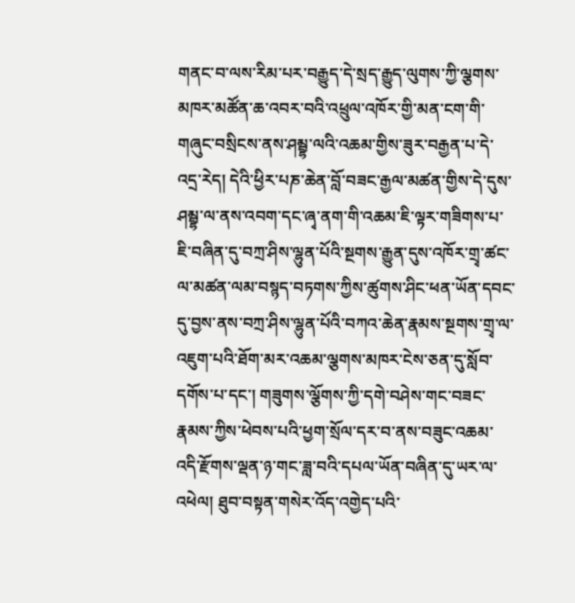གནང་བ་ལས་རིམ་པར་བརྒྱུད་དེ་སྲད་རྒྱུད་ལུགས་ཀྱི་ལྕགས་མཁར་མཚོན་ཆ་འབར་བའི་འཕྲུལ་འཁོར་གྱི་མན་ངག་གི་གཞུང་བསྲིངས་ནས་ཤམྦྷ་ལའི་འཆམ་གྱིས་ཟུར་བརྒྱན་པ་དེ་འདྲ་རེད། དེའི་ཕྱིར་པཎ་ཆེན་བློ་བཟང་རྒྱལ་མཚན་གྱིས་དེ་དུས་ཤམྦྷ་ལ་ནས་འབག་དང་ཞྭ་ནག་གི་འཆམ་ཇི་ལྟར་གཟིགས་པ་ཇི་བཞིན་དུ་བཀྲ་ཤིས་ལྷུན་པོའི་སྔགས་རྒྱུན་དུས་འཁོར་གྲྭ་ཚང་ལ་མཚན་ལམ་བསྙད་བཏགས་ཀྱིས་ཚུགས་ཤིང་ཕན་ཡོན་དབང་དུ་བྱས་ནས་བཀྲ་ཤིས་ལྷུན་པོའི་བཀའ་ཆེན་རྣམས་སྔགས་གྲྭ་ལ་འཇུག་པའི་ཐོག་མར་འཆམ་ལྕགས་མཁར་ངེས་ཅན་དུ་སློབ་དགོས་པ་དང་། གཟུགས་ལྕོགས་ཀྱི་དགེ་བཤེས་གང་བཟང་རྣམས་ཀྱིས་ཕེབས་པའི་ཕྱག་སྲོལ་དར་བ་ནས་བཟུང་འཆམ་འདི་རྫོགས་ལྡན་ཉ་གང་ཟླ་བའི་དཔལ་ཡོན་བཞིན་དུ་ཡར་ལ་འཕེལ། ཐུབ་བསྟན་གསེར་འོད་འགྱེད་པའི་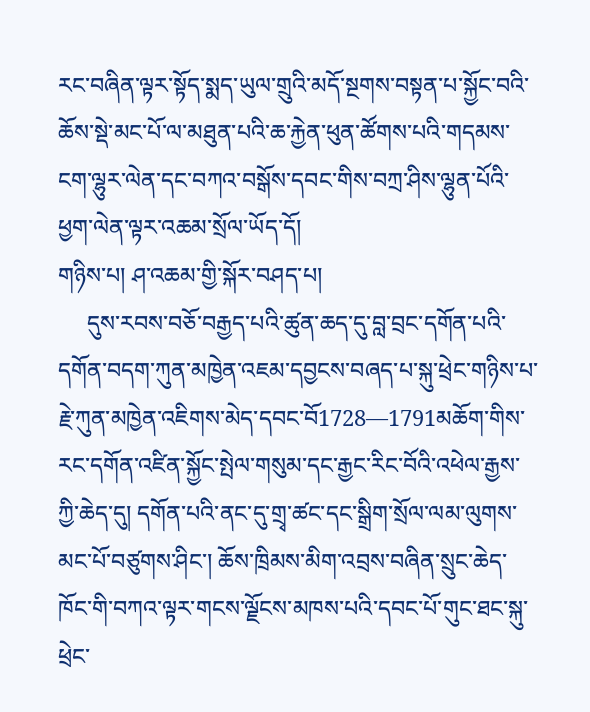རང་བཞིན་ལྟར་སྟོད་སྨད་ཡུལ་གྲུའི་མདོ་སྔགས་བསྟན་པ་སྐྱོང་བའི་ཆོས་སྡེ་མང་པོ་ལ་མཐུན་པའི་ཆ་རྐྱེན་ཕུན་ཚོགས་པའི་གདམས་ངག་ལྷུར་ལེན་དང་བཀའ་བསྒོས་དབང་གིས་བཀྲ་ཤིས་ལྷུན་པོའི་ཕྱག་ལེན་ལྟར་འཆམ་སྲོལ་ཡོད་དོ།
གཉིས་པ། ཤ་འཆམ་གྱི་སྐོར་བཤད་པ།
     དུས་རབས་བཅོ་བརྒྱད་པའི་ཚུན་ཆད་དུ་བླ་བྲང་དགོན་པའི་དགོན་བདག་ཀུན་མཁྱེན་འཇམ་དབྱངས་བཞད་པ་སྐུ་ཕྲེང་གཉིས་པ་རྗེ་ཀུན་མཁྱེན་འཇིགས་མེད་དབང་བོ1728—1791མཆོག་གིས་རང་དགོན་འཛིན་སྐྱོང་སྤེལ་གསུམ་དང་རྒྱང་རིང་བོའི་འཕེལ་རྒྱས་ཀྱི་ཆེད་དུ། དགོན་པའི་ནང་དུ་གྲྭ་ཚང་དང་སྒྲིག་སྲོལ་ལམ་ལུགས་མང་པོ་བཙུགས་ཤིང་། ཆོས་ཁྲིམས་མིག་འབྲས་བཞིན་སྲུང་ཆེད་ཁོང་གི་བཀའ་ལྟར་གངས་ལྗོངས་མཁས་པའི་དབང་པོ་གུང་ཐང་སྐུ་ཕྲེང་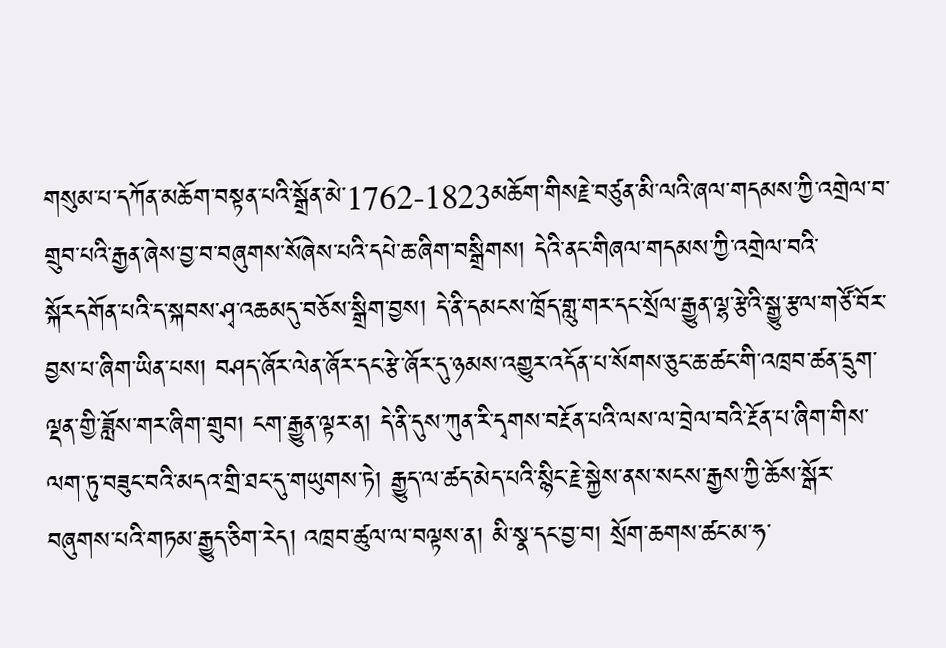གསུམ་པ་དཀོན་མཆོག་བསྟན་པའི་སྒྲོན་མེ་1762-1823མཆོག་གིསརྗེ་བཙུན་མི་ལའི་ཞལ་གདམས་ཀྱི་འགྲེལ་བ་གྲུབ་པའི་རྒྱན་ཞེས་བྱ་བ་བཞུགས་སོཞེས་པའི་དཔེ་ཆ་ཞིག་བསྒྲིགས། དེའི་ནང་གིཞལ་གདམས་ཀྱི་འགྲེལ་བའི་སྐོརདགོན་པའི་ད་སྐབས་ཤྭ་འཆམདུ་བཅོས་སྒྲིག་བྱས། དེ་ནི་དམངས་ཁྲོད་གླུ་གར་དང་སྲོལ་རྒྱུན་ལྷ་རྩེའི་སྒྱུ་རྩལ་གཙོ་བོར་བྱས་པ་ཞིག་ཡིན་པས། བཤད་ཞོར་ལེན་ཞོར་དང་རྩེ་ཞོར་དུ་ཉམས་འགྱུར་འདོན་པ་སོགས་ཅུང་ཆ་ཚང་གི་འཁྲབ་ཚན་དྲུག་ལྡན་གྱི་ཟློས་གར་ཞིག་གྲུབ། ངག་རྒྱུན་ལྟར་ན། དེ་ནི་དུས་ཀུན་རི་དྭགས་བརྔོན་པའི་ལས་ལ་བྲེལ་བའི་རྔོན་པ་ཞིག་གིས་ལག་ཏུ་བཟུང་བའི་མདའ་གྲི་ཐང་དུ་གཡུགས་ཏེ། རྒྱུད་ལ་ཚད་མེད་པའི་སྙིང་རྗེ་སྐྱེས་ནས་སངས་རྒྱས་ཀྱི་ཆོས་སྒོར་བཞུགས་པའི་གཏམ་རྒྱུད་ཅིག་རེད། འཁྲབ་ཚུལ་ལ་བལྟས་ན། མི་སྣ་དང་བྱ་བ། སྲོག་ཆགས་ཚང་མ་ཧ་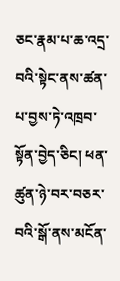ཅང་རྣམ་པ་ཆ་འདྲ་བའི་སྟེང་ནས་ཚན་པ་བྱས་ཏེ་འཁྲབ་སྟོན་བྱེད་ཅིང། ཕན་ཚུན་ཉེ་བར་བཅར་བའི་སྒོ་ནས་མངོན་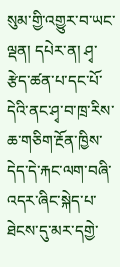སུམ་གྱི་འགྱུར་བ་ཡང་ལྡན། དཔེར་ན། ཤྭ་རྩེད་ཚན་པ་དང་པོ་དེའི་ནང་ཤྭ་བ་ཁྲ་རིས་ཆ་གཅིག་རྔོན་ཁྱིས་དེད་དེ་རྐང་ལག་བཞི་འདར་ཞིང་སྐེད་པ་ཐེངས་དུ་མར་དགྱེ་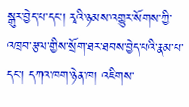སྒུར་བྱེད་པ་དང་། རྭའི་ཉམས་འགྱུར་སོགས་ཀྱི་འཁྲབ་རྩལ་གྱིས་སྲོག་ཐར་ཐབས་བྱེད་པའི་རྣམ་པ་དང་། དཀའ་ཁག་ཉེན་ཁ། འཇིགས་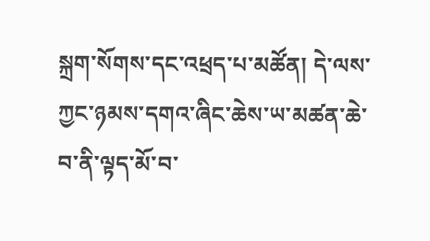སྐྲག་སོགས་དང་འཕྲད་པ་མཚོན། དེ་ལས་ཀྱང་ཉམས་དགའ་ཞིང་ཆེས་ཡ་མཚན་ཆེ་བ་ནི་ལྟད་མོ་བ་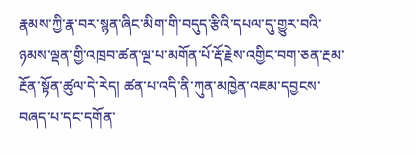རྣམས་ཀྱི་རྣ་བར་སྙན་ཞིང་མིག་གི་བདུད་རྩིའི་དཔལ་དུ་གྱུར་བའི་ཉམས་ལྡན་གྱི་འཁྲབ་ཚན་ལྔ་པ་མགོན་པོ་རྡོ་རྗེས་འགྱིང་བག་ཅན་རྔམ་རྔོན་སྟོན་ཚུལ་དེ་རེད། ཚན་པ་འདི་ནི་ཀུན་མཁྱེན་འཇམ་དབྱངས་བཞད་པ་དང་དགོན་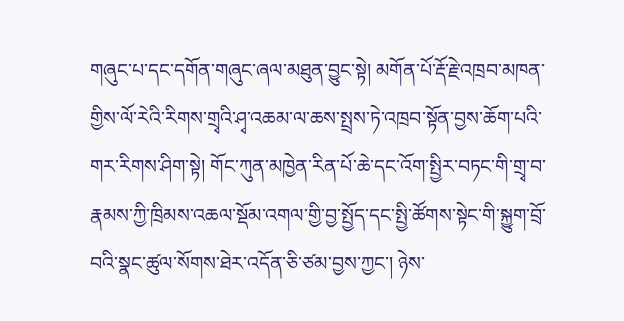གཞུང་པ་དང་དགོན་གཞུང་ཞལ་མཐུན་བྱུང་སྟེ། མགོན་པོ་རྡོ་རྗེ་འཁྲབ་མཁན་གྱིས་ལོ་རེའི་རིགས་གྲྭའི་ཤྭ་འཆམ་ལ་ཆས་སྤྲས་ཏེ་འཁྲབ་སྟོན་བྱས་ཆོག་པའི་གར་རིགས་ཤིག་སྟེ། གོང་ཀུན་མཁྱེན་རིན་པོ་ཆེ་དང་འོག་སྤྱིར་བཏང་གི་གྲྭ་བ་རྣམས་ཀྱི་ཁྲིམས་འཆལ་སྡོམ་འགལ་གྱི་བྱ་སྤྱོད་དང་སྤྱི་ཚོགས་སྟེང་གི་སྐྱུག་བྲོ་བའི་སྣང་ཚུལ་སོགས་ཐེར་འདོན་ཅི་ཙམ་བྱས་ཀྱང་། ཉེས་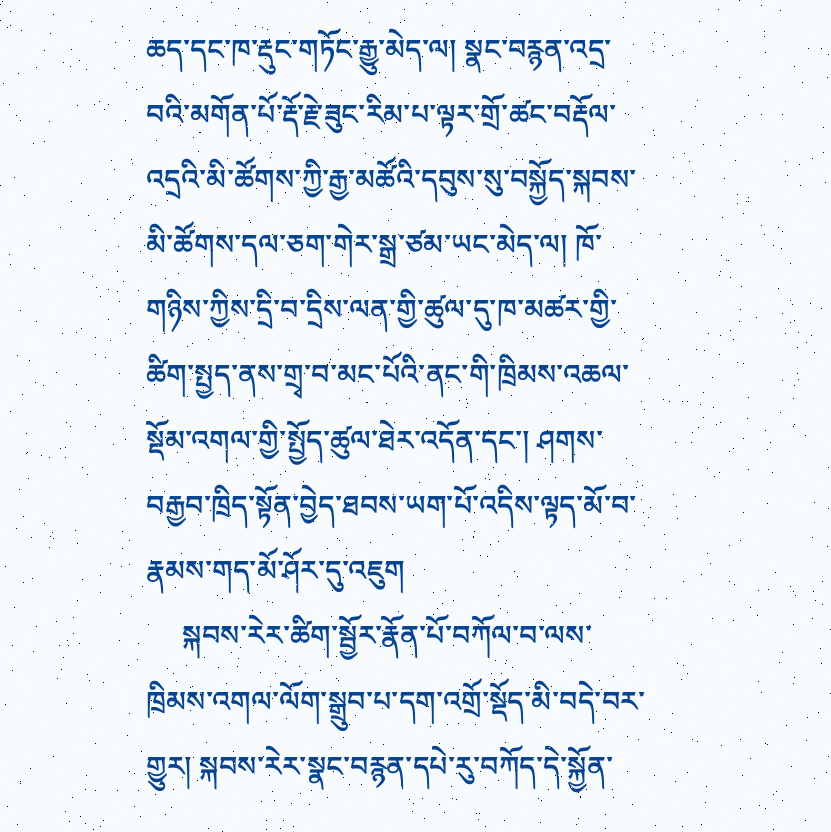ཆད་དང་ཁ་རྡུང་གཏོང་རྒྱུ་མེད་ལ། སྣང་བརྙན་འདྲ་བའི་མགོན་པོ་རྡོ་རྗེ་ཟུང་རིམ་པ་ལྟར་གྲོ་ཚང་བརྡོལ་འདྲའི་མི་ཚོགས་ཀྱི་རྒྱ་མཚོའི་དབུས་སུ་བསྐྱོད་སྐབས་མི་ཚོགས་དལ་ཅག་གེར་སྒྲ་ཙམ་ཡང་མེད་ལ། ཁོ་གཉིས་ཀྱིས་དྲི་བ་དྲིས་ལན་གྱི་ཚུལ་དུ་ཁ་མཚར་གྱི་ཚིག་སྤྱད་ནས་གྲྭ་བ་མང་པོའི་ནང་གི་ཁྲིམས་འཆལ་སྡོམ་འགལ་གྱི་སྤྱོད་ཚུལ་ཐེར་འདོན་དང་། ཤགས་བརྒྱབ་ཁྲིད་སྟོན་བྱེད་ཐབས་ཡག་པོ་འདིས་ལྟད་མོ་བ་རྣམས་གད་མོ་ཤོར་དུ་འཇུག
     སྐབས་རེར་ཚིག་སྦྱོར་རྣོན་པོ་བཀོལ་བ་ལས་ཁྲིམས་འགལ་ལོག་སྒྲུབ་པ་དག་འགྲོ་སྡོད་མི་བདེ་བར་གྱུར། སྐབས་རེར་སྣང་བརྙན་དཔེ་རུ་བཀོད་དེ་སྐྱོན་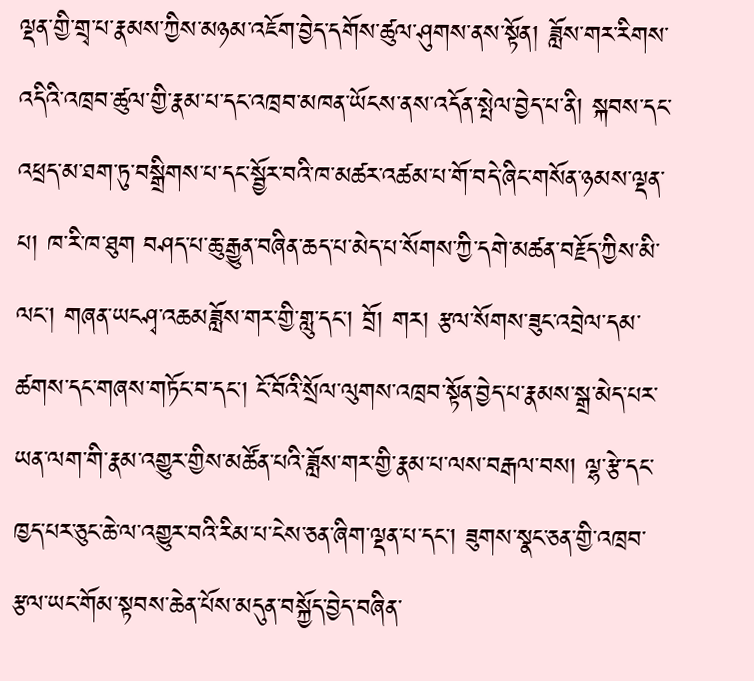ལྡན་གྱི་གྲྭ་པ་རྣམས་ཀྱིས་མཉམ་འཇོག་བྱེད་དགོས་ཚུལ་ཤུགས་ནས་སྟོན། ཟློས་གར་རིགས་འདིའི་འཁྲབ་ཚུལ་གྱི་རྣམ་པ་དང་འཁྲབ་མཁན་ཡོངས་ནས་འདོན་སྤེལ་བྱེད་པ་ནི། སྐབས་དང་འཕྲད་མ་ཐག་ཏུ་བསྒྲིགས་པ་དང་སྦྱོར་བའི་ཁ་མཚར་འཚམ་པ་གོ་བདེ་ཞིང་གསོན་ཉམས་ལྡན་པ། ཁ་རི་ཁ་ཐུག བཤད་པ་ཆུ་རྒྱུན་བཞིན་ཆད་པ་མེད་པ་སོགས་ཀྱི་དགེ་མཚན་བརྗོད་ཀྱིས་མི་ལང་། གཞན་ཡངཤྭ་འཆམཟློས་གར་གྱི་གླུ་དང་། བྲོ། གར། རྩལ་སོགས་ཟུང་འབྲེལ་དམ་ཚགས་དང་གཞས་གཏོང་བ་དང་། ངོ་བོའི་སྲོལ་ལུགས་འཁྲབ་སྟོན་བྱེད་པ་རྣམས་སྒྲ་མེད་པར་ཡན་ལག་གི་རྣམ་འགྱུར་གྱིས་མཚོན་པའི་ཟློས་གར་གྱི་རྣམ་པ་ལས་བརྒལ་བས། ལྷ་རྩེ་དང་ཁྱད་པར་ཅུང་ཆེ་ལ་འགྱུར་བའི་རིམ་པ་ངེས་ཅན་ཞིག་ལྡན་པ་དང་། ཟུགས་སྣང་ཅན་གྱི་འཁྲབ་རྩལ་ཡང་གོམ་སྟབས་ཆེན་པོས་མདུན་བསྐྱོད་བྱེད་བཞིན་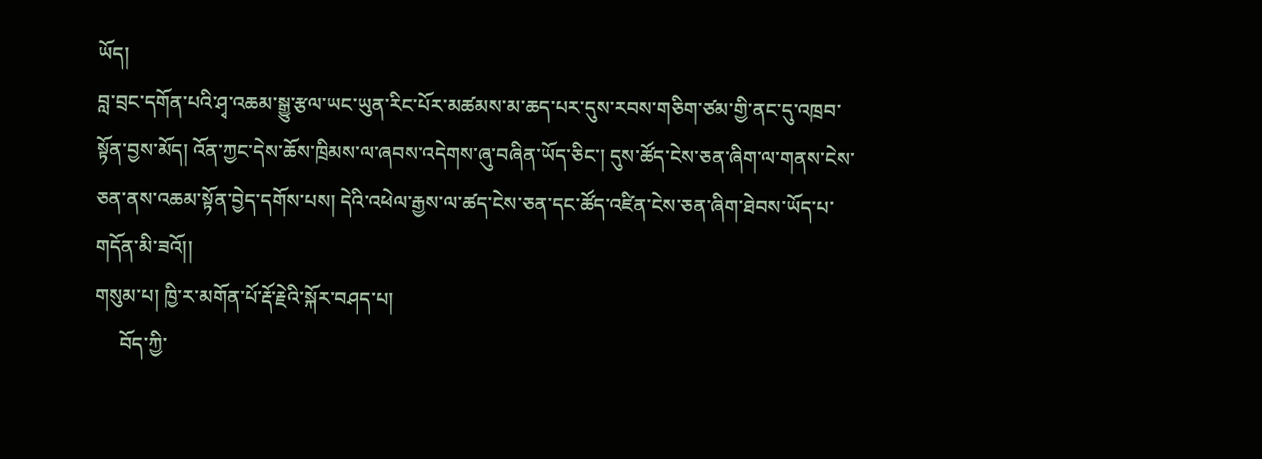ཡོད།
བླ་བྲང་དགོན་པའི་ཤྭ་འཆམ་སྒྱུ་རྩལ་ཡང་ཡུན་རིང་པོར་མཚམས་མ་ཆད་པར་དུས་རབས་གཅིག་ཙམ་གྱི་ནང་དུ་འཁྲབ་སྟོན་བྱས་མོད། འོན་ཀྱང་དེས་ཆོས་ཁྲིམས་ལ་ཞབས་འདེགས་ཞུ་བཞིན་ཡོད་ཅིང་། དུས་ཚོད་ངེས་ཅན་ཞིག་ལ་གནས་ངེས་ཅན་ནས་འཆམ་སྟོན་བྱེད་དགོས་པས། དེའི་འཕེལ་རྒྱས་ལ་ཚད་ངེས་ཅན་དང་ཚོད་འཛིན་ངེས་ཅན་ཞིག་ཐེབས་ཡོད་པ་གདོན་མི་ཟའོ།།
གསུམ་པ། ཁྱི་ར་མགོན་པོ་རྡོ་རྗེའི་སྐོར་བཤད་པ།
     བོད་ཀྱི་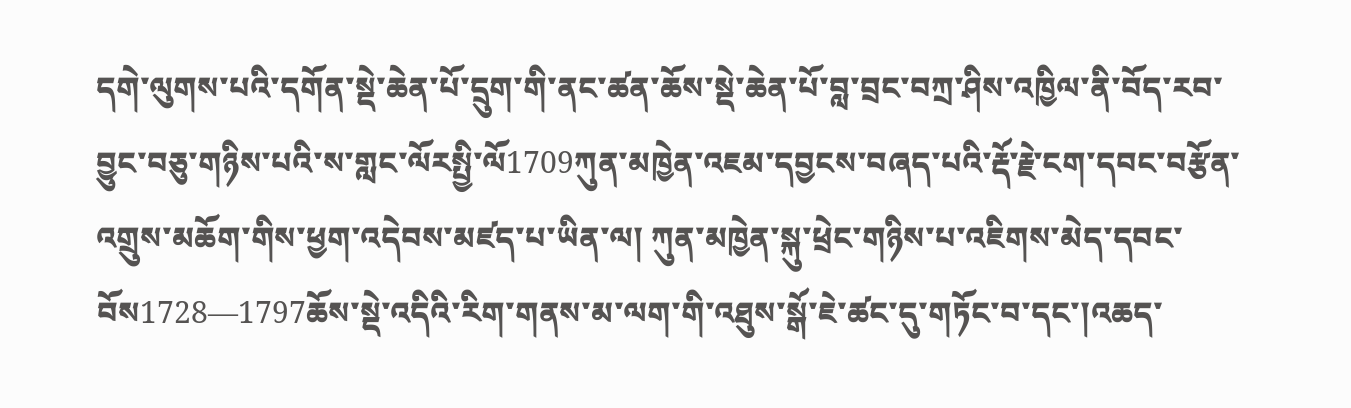དགེ་ལུགས་པའི་དགོན་སྡེ་ཆེན་པོ་དྲུག་གི་ནང་ཚན་ཆོས་སྡེ་ཆེན་པོ་བླ་བྲང་བཀྲ་ཤིས་འཁྱིལ་ནི་བོད་རབ་བྱུང་བཅུ་གཉིས་པའི་ས་གླང་ལོརསྤྱི་ལོ1709ཀུན་མཁྱེན་འཇམ་དབྱངས་བཞད་པའི་རྡོ་རྗེ་ངག་དབང་བརྩོན་འགྲུས་མཆོག་གིས་ཕྱག་འདེབས་མཛད་པ་ཡིན་ལ། ཀུན་མཁྱེན་སྐུ་ཕྲེང་གཉིས་པ་འཇིགས་མེད་དབང་བོས1728—1797ཆོས་སྡེ་འདིའི་རིག་གནས་མ་ལག་གི་འཐུས་སྒོ་ཇེ་ཚང་དུ་གཏོང་བ་དང་།འཆད་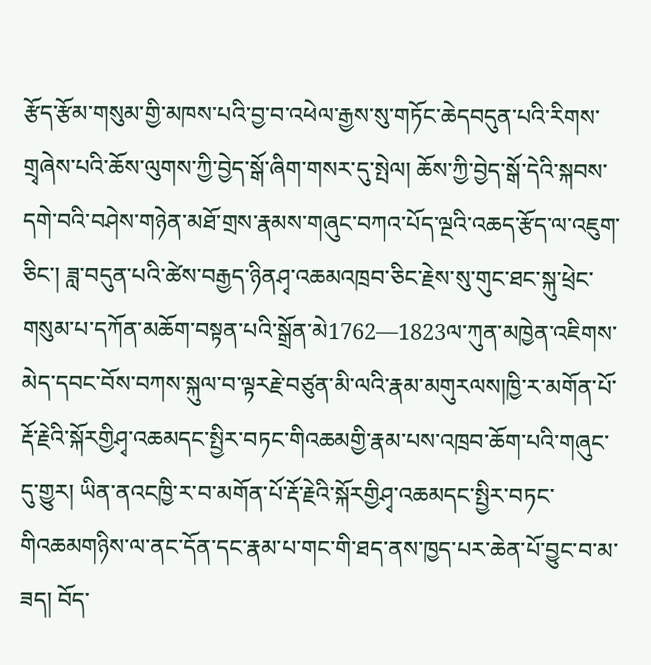རྩོད་རྩོམ་གསུམ་གྱི་མཁས་པའི་བྱ་བ་འཕེལ་རྒྱས་སུ་གཏོང་ཆེདབདུན་པའི་རིགས་གྲྭཞེས་པའི་ཆོས་ལུགས་ཀྱི་བྱེད་སྒོ་ཞིག་གསར་དུ་སྤེལ། ཆོས་ཀྱི་བྱེད་སྒོ་དེའི་སྐབས་དགེ་བའི་བཤེས་གཉེན་མཐོ་གྲས་རྣམས་གཞུང་བཀའ་པོད་ལྔའི་འཆད་རྩོད་ལ་འཇུག་ཅིང་། ཟླ་བདུན་པའི་ཚེས་བརྒྱད་ཉིནཤྭ་འཆམའཁྲབ་ཅིང་རྗེས་སུ་གུང་ཐང་སྐུ་ཕྲེང་གསུམ་པ་དཀོན་མཆོག་བསྟན་པའི་སྒྲོན་མེ1762—1823ལ་ཀུན་མཁྱེན་འཇིགས་མེད་དབང་བོས་བཀས་སྐུལ་བ་ལྟརརྗེ་བཙུན་མི་ལའི་རྣམ་མགུརལས།ཁྱི་ར་མགོན་པོ་རྡོ་རྗེའི་སྐོརགྱིཤྭ་འཆམདང་སྤྱིར་བཏང་གིའཆམགྱི་རྣམ་པས་འཁྲབ་ཆོག་པའི་གཞུང་དུ་གྱུར། ཡིན་ནའངཁྱི་ར་བ་མགོན་པོ་རྡོ་རྗེའི་སྐོརགྱིཤྭ་འཆམདང་སྤྱིར་བཏང་གིའཆམགཉིས་ལ་ནང་དོན་དང་རྣམ་པ་གང་གི་ཐད་ནས་ཁྱད་པར་ཆེན་པོ་བྱུང་བ་མ་ཟད། བོད་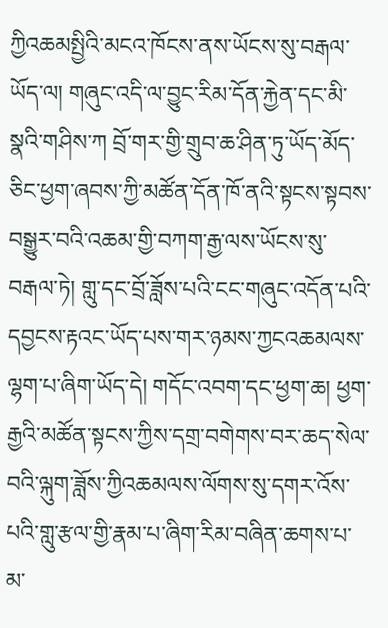ཀྱིའཆམསྤྱིའི་མངའ་ཁོངས་ནས་ཡོངས་སུ་བརྒལ་ཡོད་ལ། གཞུང་འདི་ལ་བྱུང་རིམ་དོན་རྐྱེན་དང་མི་སྣའི་གཤིས་ཀ བྲོ་གར་གྱི་གྲུབ་ཆ་ཤིན་ཏུ་ཡོད་མོད་ཅིང་ཕྱག་ཞབས་ཀྱི་མཚོན་དོན་ཁོ་ནའི་སྟངས་སྟབས་བསྒྱུར་བའི་འཆམ་གྱི་བཀག་རྒྱ་ལས་ཡོངས་སུ་བརྒལ་ཏེ། གླུ་དང་བྲོ་ཟློས་པའི་ངང་གཞུང་འདོན་པའི་དབྱངས་རྟའང་ཡོད་པས་གར་ཉམས་ཀྱངའཆམལས་ལྷག་པ་ཞིག་ཡོད་དེ། གདོང་འབག་དང་ཕྱག་ཆ། ཕྱག་རྒྱའི་མཚོན་སྟངས་ཀྱིས་དགྲ་བགེགས་བར་ཆད་སེལ་བའི་ལྐུག་ཟློས་ཀྱིའཆམལས་ལོགས་སུ་དགར་འོས་པའི་གླུ་རྩལ་གྱི་རྣམ་པ་ཞིག་རིམ་བཞིན་ཆགས་པ་མ་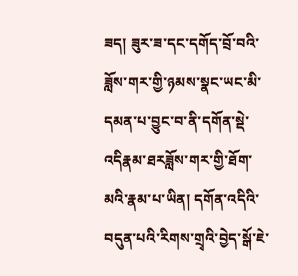ཟད། ཟུར་ཟ་དང་དགོད་བྲོ་བའི་ཟློས་གར་གྱི་ཉམས་སྣང་ཡང་མི་དམན་པ་བྱུང་བ་ནི་དགོན་སྡེ་འདིརྣམ་ཐརཟློས་གར་གྱི་ཐོག་མའི་རྣམ་པ་ཡིན། དགོན་འདིའི་བདུན་པའི་རིགས་གྲྭའི་བྱེད་སྒོ་ཇེ་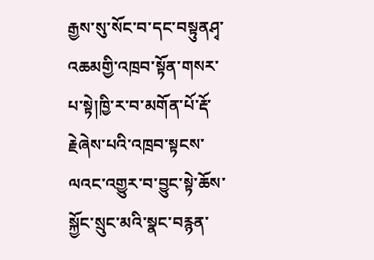རྒྱས་སུ་སོང་བ་དང་བསྟུནཤྭ་འཆམགྱི་འཁྲབ་སྟོན་གསར་པ་སྟེ།ཁྱི་ར་བ་མགོན་པོ་རྡོ་རྗེཞེས་པའི་འཁྲབ་སྟངས་ལའང་འགྱུར་བ་བྱུང་སྟེ་ཆོས་སྐྱོང་སྲུང་མའི་སྣང་བརྙན་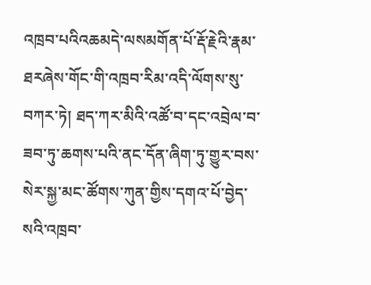འཁྲབ་པའིའཆམདེ་ལསམགོན་པོ་རྡོ་རྗེའི་རྣམ་ཐརཞེས་གོང་གི་འཁྲབ་རིམ་འདི་ལོགས་སུ་བཀར་ཏེ། ཐད་ཀར་མིའི་འཚོ་བ་དང་འབྲེལ་བ་ཟབ་ཏུ་ཆགས་པའི་ནང་དོན་ཞིག་ཏུ་གྱུར་བས་སེར་སྐྱ་མང་ཚོགས་ཀུན་གྱིས་དགའ་པོ་བྱེད་སའི་འཁྲབ་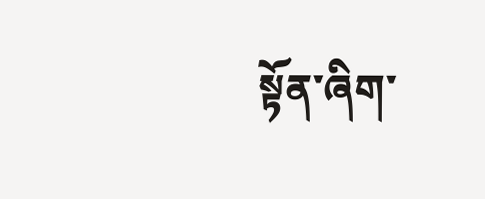སྟོན་ཞིག་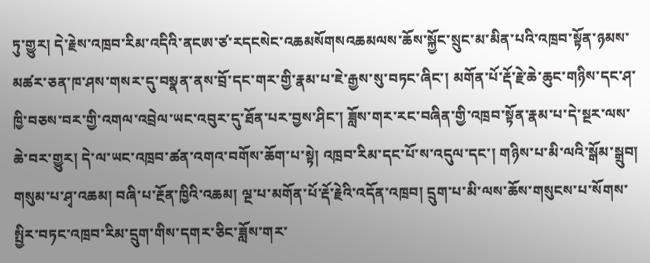ཏུ་གྱུར། དེ་རྗེས་འཁྲབ་རིམ་འདིའི་ནངཨ་ཙ་རདངསེང་འཆམསོགསའཆམལས་ཆོས་སྐྱོང་སྲུང་མ་མིན་པའི་འཁྲབ་སྟོན་ཉམས་མཚར་ཅན་ཁ་ཤས་གསར་དུ་བསྣན་ནས་བྲོ་དང་གར་གྱི་རྣམ་པ་ཇེ་རྒྱས་སུ་བཏང་ཞིང་། མགོན་པོ་རྡོ་རྗེ་ཆེ་ཆུང་གཉིས་དང་ཤ་ཁྱི་བཅས་བར་གྱི་འགལ་འབྲེལ་ཡང་འབུར་དུ་ཐོན་པར་བྱས་ཤིང་། ཟློས་གར་རང་བཞིན་གྱི་འཁྲབ་སྟོན་རྣམ་པ་དེ་སྔར་ལས་ཆེ་བར་གྱུར། དེ་ལ་ཡང་འཁྲབ་ཚན་འགའ་བགོས་ཆོག་པ་སྟེ། འཁྲབ་རིམ་དང་པོ་ས་འདུལ་དང་། གཉིས་པ་མི་ལའི་སྒོམ་སྒྲུབ། གསུམ་པ་ཤྭ་འཆམ། བཞི་པ་རྔོན་ཁྱིའི་འཆམ། ལྔ་པ་མགོན་པོ་རྡོ་རྗེའི་འདོན་འཁྲབ། དྲུག་པ་མི་ལས་ཆོས་གསུངས་པ་སོགས་སྤྱིར་བཏང་འཁྲབ་རིམ་དྲུག་གིས་དགར་ཅིང་ཟློས་གར་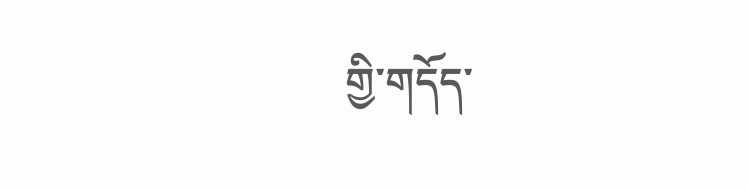གྱི་གདོད་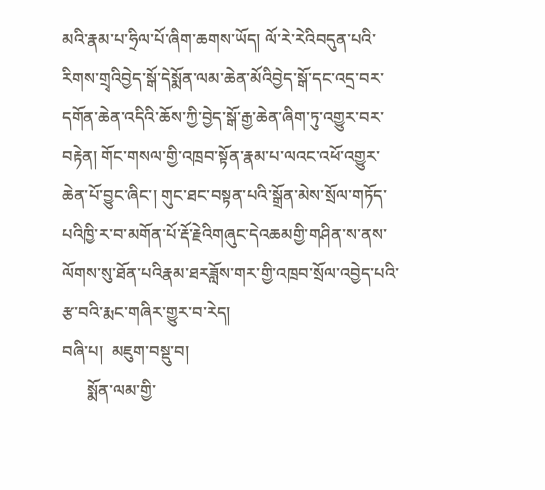མའི་རྣམ་པ་ཧྲིལ་པོ་ཞིག་ཆགས་ཡོད། ལོ་རེ་རེའིབདུན་པའི་རིགས་གྲྭའིབྱེད་སྒོ་དེསྨོན་ལམ་ཆེན་མོའིབྱེད་སྒོ་དང་འདྲ་བར་དགོན་ཆེན་འདིའི་ཆོས་ཀྱི་བྱེད་སྒོ་རྒྱ་ཆེན་ཞིག་ཏུ་འགྱུར་བར་བརྟེན། གོང་གསལ་གྱི་འཁྲབ་སྟོན་རྣམ་པ་ལའང་འཕོ་འགྱུར་ཆེན་པོ་བྱུང་ཞིང་། གུང་ཐང་བསྟན་པའི་སྒྲོན་མེས་སྲོལ་གཏོད་པའིཁྱི་ར་བ་མགོན་པོ་རྡོ་རྗེའིགཞུང་དེའཆམགྱི་གཤིན་ས་ནས་ལོགས་སུ་ཐོན་པའིརྣམ་ཐརཟློས་གར་གྱི་འཁྲབ་སྲོལ་འབྱེད་པའི་རྩ་བའི་རྨང་གཞིར་གྱུར་བ་རེད།
བཞི་པ།  མཇུག་བསྡུ་བ།
      སྨོན་ལམ་གྱི་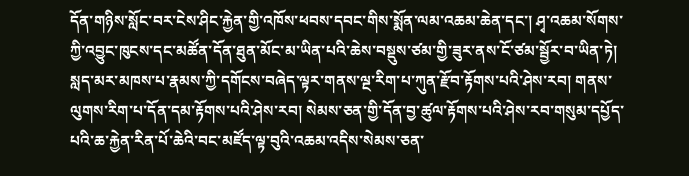དོན་གཉིས་སློང་བར་ངེས་ཤིང་རྐྱེན་གྱི་འཁོས་ཕབས་དབང་གིས་སྨོན་ལམ་འཆམ་ཆེན་དང་། ཤྭ་འཆམ་སོགས་ཀྱི་འབྱུང་ཁུངས་དང་མཚོན་དོན་ཐུན་མོང་མ་ཡིན་པའི་ཆེས་བསྡུས་ཙམ་གྱི་ཟུར་ནས་ངོ་ཙམ་སྦྱོར་བ་ཡིན་ཏེ། སླད་མར་མཁས་པ་རྣམས་ཀྱི་དགོངས་བཞེད་ལྟར་གནས་ལྔ་རིག་པ་ཀུན་རྫོབ་རྟོགས་པའི་ཤེས་རབ། གནས་ལུགས་རིག་པ་དོན་དམ་རྟོགས་པའི་ཤེས་རབ། སེམས་ཅན་གྱི་དོན་བྱ་ཚུལ་རྟོགས་པའི་ཤེས་རབ་གསུམ་དཔྱོད་པའི་ཆ་རྐྱེན་རིན་པོ་ཆེའི་བང་མཛོད་ལྟ་བུའི་འཆམ་འདིས་སེམས་ཅན་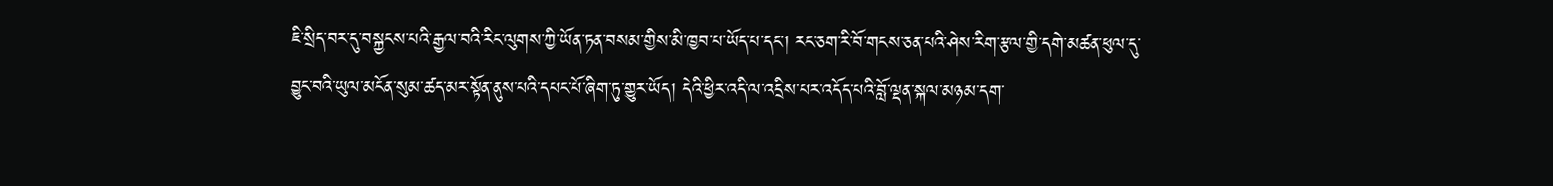ཇི་སྲིད་བར་དུ་བསྐྱངས་པའི་རྒྱལ་བའི་རིང་ལུགས་ཀྱི་ཡོན་ཏན་བསམ་གྱིས་མི་ཁྱབ་པ་ཡོད་པ་དང་། རང་ཅག་རི་བོ་གངས་ཅན་པའི་ཤེས་རིག་རྩལ་གྱི་དགེ་མཚན་ཕུལ་དུ་བྱུང་བའི་ཡུལ་མངོན་སུམ་ཚད་མར་སྟོན་ནུས་པའི་དཔང་པོ་ཞིག་ཏུ་གྱུར་ཡོད། དེའི་ཕྱིར་འདི་ལ་འདྲིས་པར་འདོད་པའི་བློ་ལྡན་སྐལ་མཉམ་དག་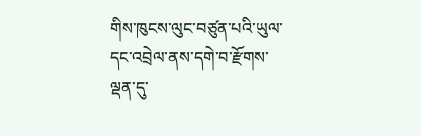གིས་ཁུངས་ལུང་བཙུན་པའི་ཡུལ་དང་འབྲེལ་ནས་དགེ་བ་རྫོགས་ལྡན་དུ་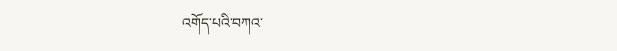འགོད་པའི་བཀའ་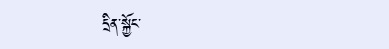དྲིན་སྐྱོང་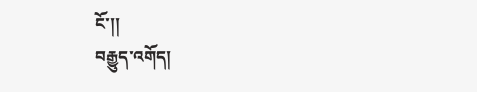ངོ་།།
བརྒྱུད་འགོད།